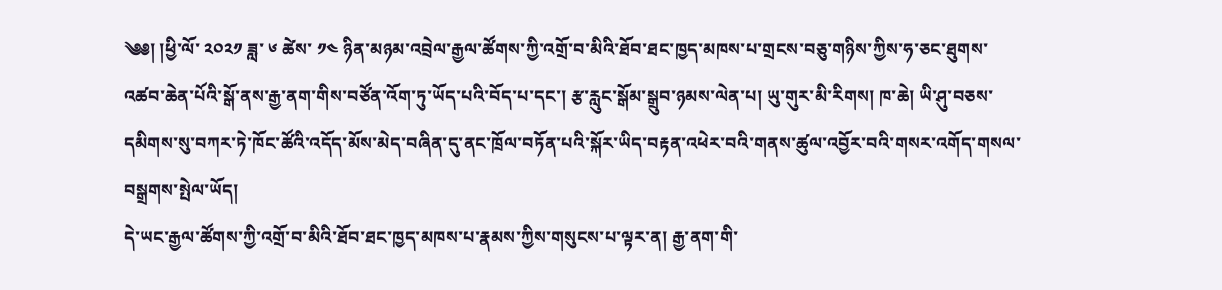༄༅། །ཕྱི་ལོ་ ༢༠༢༡ ཟླ་ ༦ ཚེས་ ༡༤ ཉིན་མཉམ་འབྲེལ་རྒྱལ་ཚོགས་ཀྱི་འགྲོ་བ་མིའི་ཐོབ་ཐང་ཁྱད་མཁས་པ་གྲངས་བཅུ་གཉིས་ཀྱིས་ཧ་ཅང་ཐུགས་འཚབ་ཆེན་པོའི་སྒོ་ནས་རྒྱ་ནག་གིས་བཙོན་འོག་ཏུ་ཡོད་པའི་བོད་པ་དང་། རྩ་རླུང་སྒོམ་སྒྲུབ་ཉམས་ལེན་པ། ཡུ་གུར་མི་རིགས། ཁ་ཆེ། ཡི་ཤུ་བཅས་དམིགས་སུ་བཀར་ཏེ་ཁོང་ཚོའི་འདོད་མོས་མེད་བཞིན་དུ་ནང་ཁྲོལ་བཏོན་པའི་སྐོར་ཡིད་བརྟན་འཕེར་བའི་གནས་ཚུལ་འབྱོར་བའི་གསར་འགོད་གསལ་བསྒྲགས་སྤེལ་ཡོད།
དེ་ཡང་རྒྱལ་ཚོགས་ཀྱི་འགྲོ་བ་མིའི་ཐོབ་ཐང་ཁྱད་མཁས་པ་རྣམས་ཀྱིས་གསུངས་པ་ལྟར་ན། རྒྱ་ནག་གི་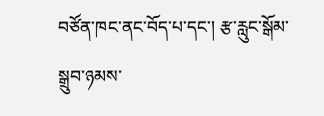བཙོན་ཁང་ནང་བོད་པ་དང་། རྩ་རླུང་སྒོམ་སྒྲུབ་ཉམས་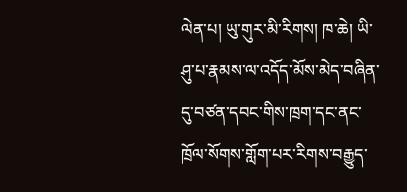ལེན་པ། ཡུ་གུར་མི་རིགས། ཁ་ཆེ། ཡི་ཤུ་པ་རྣམས་ལ་འདོད་མོས་མེད་བཞིན་དུ་བཙན་དབང་གིས་ཁྲག་དང་ནང་ཁྲོལ་སོགས་གློག་པར་རིགས་བརྒྱུད་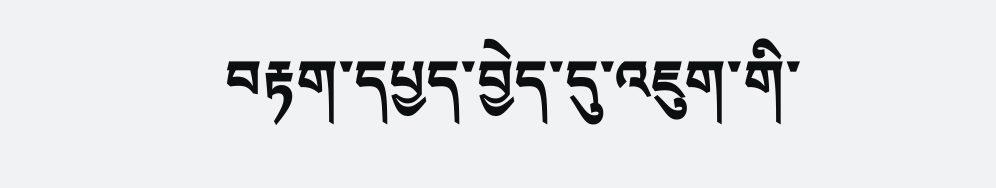བརྟག་དཔྱད་བྱེད་དུ་འཇུག་གི་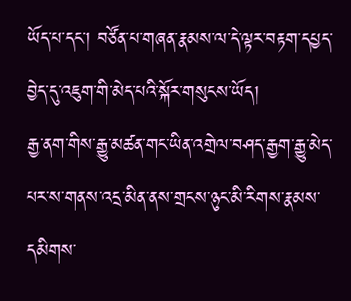ཡོད་པ་དང་། བཙོན་པ་གཞན་རྣམས་ལ་དེ་ལྟར་བརྟག་དཔྱད་བྱེད་དུ་འཇུག་གི་མེད་པའི་སྐོར་གསུངས་ཡོད།
རྒྱ་ནག་གིས་རྒྱུ་མཚན་གང་ཡིན་འགྲེལ་བཤད་རྒྱག་རྒྱུ་མེད་པར་ས་གནས་འདྲ་མིན་ནས་གྲངས་ཉུང་མི་རིགས་རྣམས་དམིགས་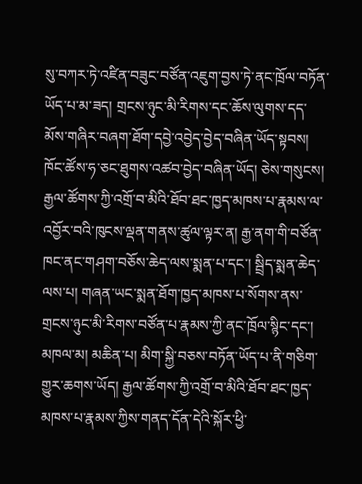སུ་བཀར་ཏེ་འཛིན་བཟུང་བཙོན་འཇུག་བྱས་ཏེ་ནང་ཁྲོལ་བཏོན་ཡོད་པ་མ་ཟད། གྲངས་ཉུང་མི་རིགས་དང་ཆོས་ལུགས་དད་མོས་གཞིར་བཞག་ཐོག་དབྱེ་འབྱེད་བྱེད་བཞིན་ཡོད་སྟབས། ཁོང་ཚོས་ཧ་ཅང་ཐུགས་འཚབ་བྱེད་བཞིན་ཡོད། ཅེས་གསུངས།
རྒྱལ་ཚོགས་ཀྱི་འགྲོ་བ་མིའི་ཐོབ་ཐང་ཁྱད་མཁས་པ་རྣམས་ལ་འབྱོར་བའི་ཁུངས་ལྡན་གནས་ཚུལ་ལྟར་ན། རྒྱ་ནག་གི་བཙོན་ཁང་ནང་གཤག་བཅོས་ཆེད་ལས་སྨན་པ་དང་། སྦྲིད་སྨན་ཆེད་ལས་པ། གཞན་ཡང་སྨན་ཐོག་ཁྱད་མཁས་པ་སོགས་ནས་གྲངས་ཉུང་མི་རིགས་བཙོན་པ་རྣམས་ཀྱི་ནང་ཁྲོལ་སྙིང་དང་། མཁལ་མ། མཆིན་པ། མིག་སྐྱི་བཅས་བཏོན་ཡོད་པ་ནི་གཅིག་གྱུར་ཆགས་ཡོད། རྒྱལ་ཚོགས་ཀྱི་འགྲོ་བ་མིའི་ཐོབ་ཐང་ཁྱད་མཁས་པ་རྣམས་ཀྱིས་གནད་དོན་དེའི་སྐོར་ཕྱི་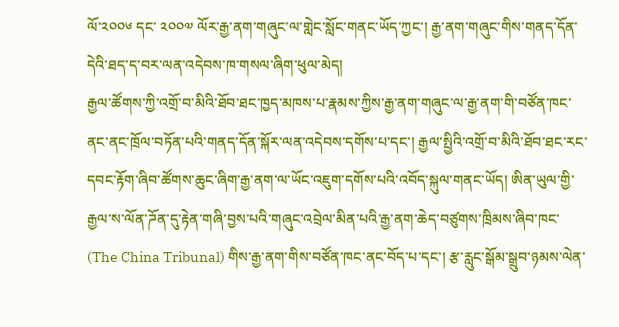ལོ་༢༠༠༦ དང་ ༢༠༠༧ ལོར་རྒྱ་ནག་གཞུང་ལ་གླེང་སློང་གནང་ཡོད་ཀྱང་། རྒྱ་ནག་གཞུང་གིས་གནད་དོན་དེའི་ཐད་ད་བར་ལན་འདེབས་ཁ་གསལ་ཞིག་ཕུལ་མེད།
རྒྱལ་ཚོགས་ཀྱི་འགྲོ་བ་མིའི་ཐོབ་ཐང་ཁྱད་མཁས་པ་རྣམས་ཀྱིས་རྒྱ་ནག་གཞུང་ལ་རྒྱ་ནག་གི་བཙོན་ཁང་ནང་ནང་ཁྲོལ་བཏོན་པའི་གནད་དོན་སྐོར་ལན་འདེབས་དགོས་པ་དང་། རྒྱལ་སྤྱིའི་འགྲོ་བ་མིའི་ཐོབ་ཐང་རང་དབང་རྟོག་ཞིབ་ཚོགས་ཆུང་ཞིག་རྒྱ་ནག་ལ་ཡོང་འཇུག་དགོས་པའི་འབོད་སྐུལ་གནང་ཡོད། ཨིན་ཡུལ་གྱི་རྒྱལ་ས་ལོན་ཌོན་དུ་རྟེན་གཞི་བྱས་པའི་གཞུང་འབྲེལ་མིན་པའི་རྒྱ་ནག་ཆེད་བཙུགས་ཁྲིམས་ཞིབ་ཁང་ (The China Tribunal) གིས་རྒྱ་ནག་གིས་བཙོན་ཁང་ནང་བོད་པ་དང་། རྩ་རླུང་སྒོམ་སྒྲུབ་ཉམས་ལེན་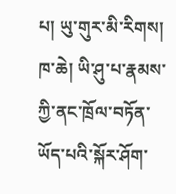པ། ཡུ་གུར་མི་རིགས། ཁ་ཆེ། ཡི་ཤུ་པ་རྣམས་ཀྱི་ནང་ཁྲོལ་བཏོན་ཡོད་པའི་སྐོར་ཤོག་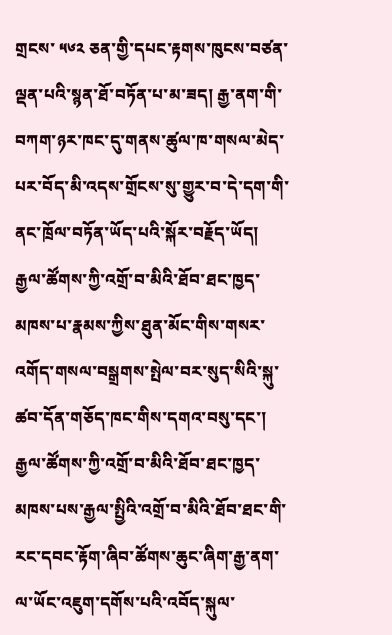གྲངས་ ༥༦༢ ཅན་གྱི་དཔང་རྟགས་ཁུངས་བཙན་ལྡན་པའི་སྙན་ཐོ་བཏོན་པ་མ་ཟད། རྒྱ་ནག་གི་བཀག་ཉར་ཁང་དུ་གནས་ཚུལ་ཁ་གསལ་མེད་པར་བོད་མི་འདས་གྲོངས་སུ་གྱུར་བ་དེ་དག་གི་ནང་ཁྲོལ་བཏོན་ཡོད་པའི་སྐོར་བརྗོད་ཡོད།
རྒྱལ་ཚོགས་ཀྱི་འགྲོ་བ་མིའི་ཐོབ་ཐང་ཁྱད་མཁས་པ་རྣམས་ཀྱིས་ཐུན་མོང་གིས་གསར་འགོད་གསལ་བསྒྲགས་སྤེལ་བར་སུད་སིའི་སྐུ་ཚབ་དོན་གཅོད་ཁང་གིས་དགའ་བསུ་དང་། རྒྱལ་ཚོགས་ཀྱི་འགྲོ་བ་མིའི་ཐོབ་ཐང་ཁྱད་མཁས་པས་རྒྱལ་སྤྱིའི་འགྲོ་བ་མིའི་ཐོབ་ཐང་གི་རང་དབང་རྟོག་ཞིབ་ཚོགས་ཆུང་ཞིག་རྒྱ་ནག་ལ་ཡོང་འཇུག་དགོས་པའི་འབོད་སྐུལ་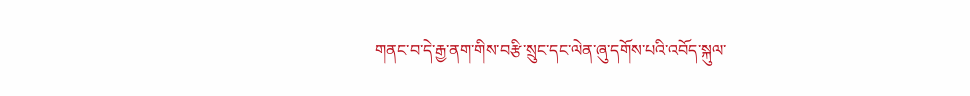གནང་བ་དེ་རྒྱ་ནག་གིས་བརྩི་སྲུང་དང་ལེན་ཞུ་དགོས་པའི་འབོད་སྐུལ་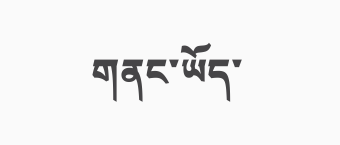གནང་ཡོད་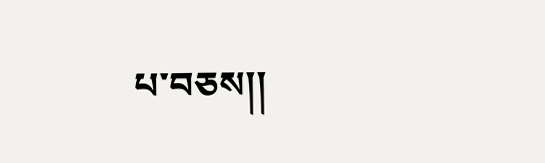པ་བཅས།།